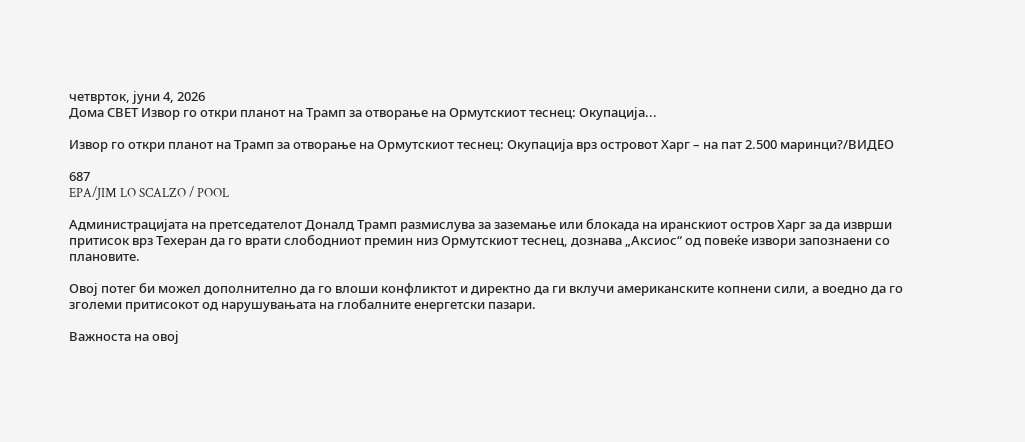четврток, јуни 4, 2026
Дома СВЕТ Извор го откри планот на Трамп за отворање на Ормутскиот теснец: Окупација...

Извор го откри планот на Трамп за отворање на Ормутскиот теснец: Окупација врз островот Харг – на пат 2.500 маринци?/ВИДЕО

687
EPA/JIM LO SCALZO / POOL

Администрацијата на претседателот Доналд Трамп размислува за заземање или блокада на иранскиот остров Харг за да изврши притисок врз Техеран да го врати слободниот премин низ Ормутскиот теснец, дознава „Аксиос“ од повеќе извори запознаени со плановите.

Овој потег би можел дополнително да го влоши конфликтот и директно да ги вклучи американските копнени сили, а воедно да го зголеми притисокот од нарушувањата на глобалните енергетски пазари.

Важноста на овој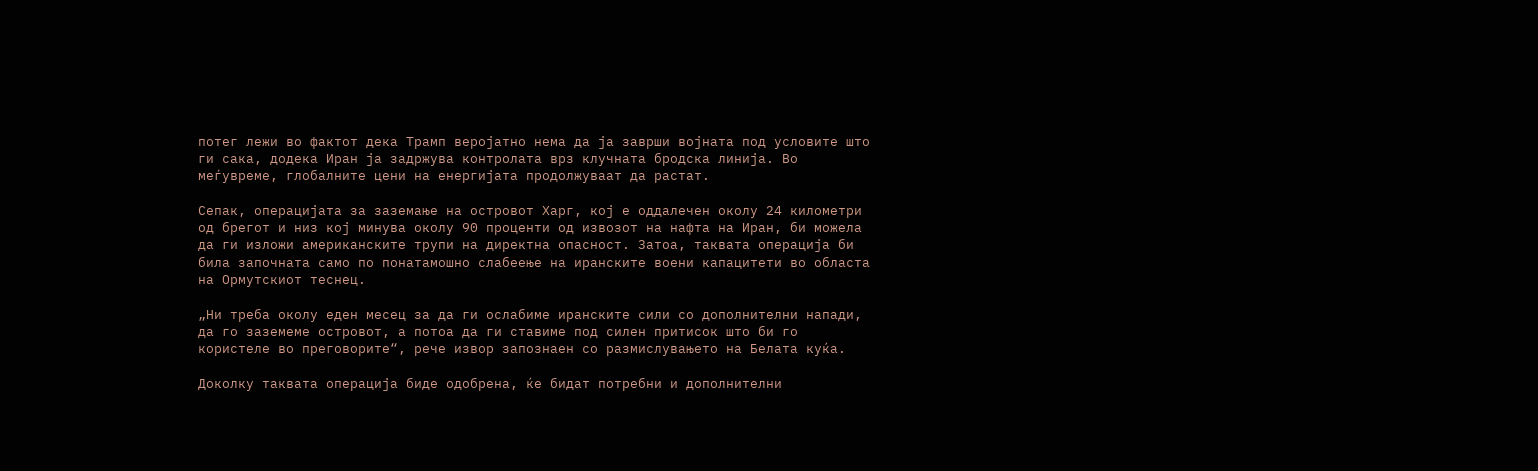потег лежи во фактот дека Трамп веројатно нема да ја заврши војната под условите што ги сака, додека Иран ја задржува контролата врз клучната бродска линија. Во меѓувреме, глобалните цени на енергијата продолжуваат да растат.

Сепак, операцијата за заземање на островот Харг, кој е оддалечен околу 24 километри од брегот и низ кој минува околу 90 проценти од извозот на нафта на Иран, би можела да ги изложи американските трупи на директна опасност. Затоа, таквата операција би била започната само по понатамошно слабеење на иранските воени капацитети во областа на Ормутскиот теснец.

„Ни треба околу еден месец за да ги ослабиме иранските сили со дополнителни напади, да го заземеме островот, а потоа да ги ставиме под силен притисок што би го користеле во преговорите“, рече извор запознаен со размислувањето на Белата куќа.

Доколку таквата операција биде одобрена, ќе бидат потребни и дополнителни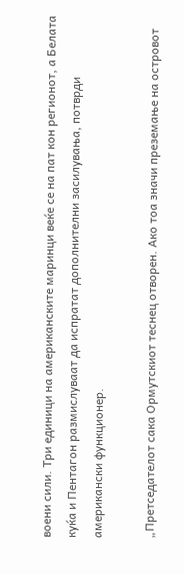воени сили. Три единици на американските маринци веќе се на пат кон регионот, а Белата куќа и Пентагон размислуваат да испратат дополнителни засилувања, потврди американски функционер.

„Претседателот сака Ормутскиот теснец отворен. Ако тоа значи преземање на островот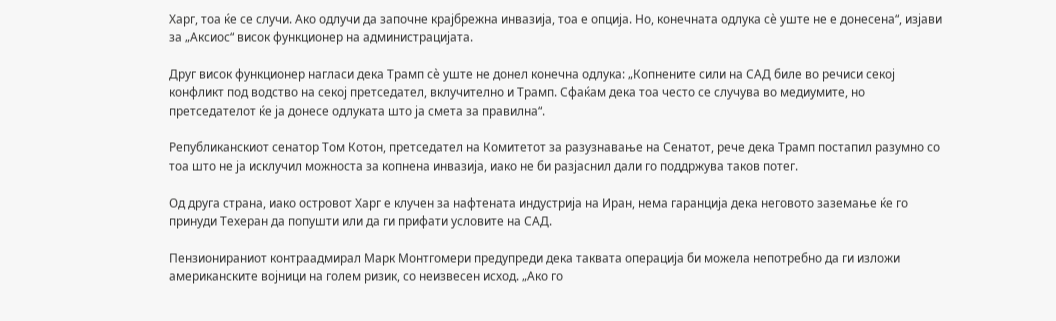Харг, тоа ќе се случи. Ако одлучи да започне крајбрежна инвазија, тоа е опција. Но, конечната одлука сè уште не е донесена“, изјави за „Аксиос“ висок функционер на администрацијата.

Друг висок функционер нагласи дека Трамп сè уште не донел конечна одлука: „Копнените сили на САД биле во речиси секој конфликт под водство на секој претседател, вклучително и Трамп. Сфаќам дека тоа често се случува во медиумите, но претседателот ќе ја донесе одлуката што ја смета за правилна“.

Републиканскиот сенатор Том Котон, претседател на Комитетот за разузнавање на Сенатот, рече дека Трамп постапил разумно со тоа што не ја исклучил можноста за копнена инвазија, иако не би разјаснил дали го поддржува таков потег.

Од друга страна, иако островот Харг е клучен за нафтената индустрија на Иран, нема гаранција дека неговото заземање ќе го принуди Техеран да попушти или да ги прифати условите на САД.

Пензионираниот контраадмирал Марк Монтгомери предупреди дека таквата операција би можела непотребно да ги изложи американските војници на голем ризик, со неизвесен исход. „Ако го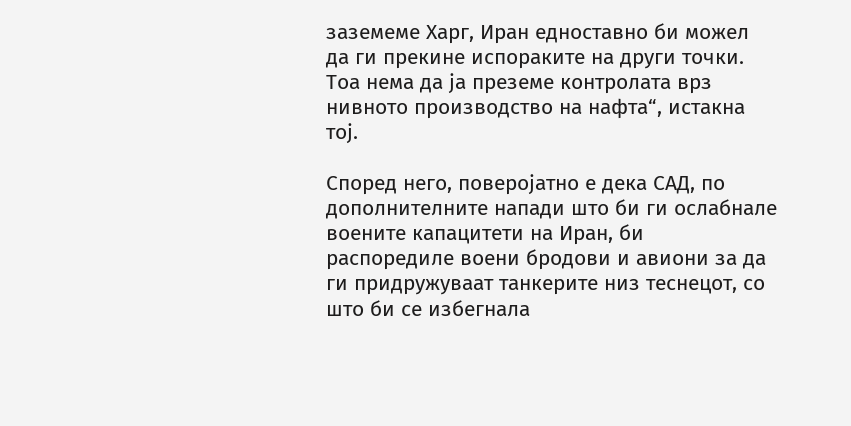заземеме Харг, Иран едноставно би можел да ги прекине испораките на други точки. Тоа нема да ја преземе контролата врз нивното производство на нафта“, истакна тој.

Според него, поверојатно е дека САД, по дополнителните напади што би ги ослабнале воените капацитети на Иран, би распоредиле воени бродови и авиони за да ги придружуваат танкерите низ теснецот, со што би се избегнала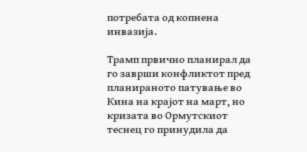потребата од копнена инвазија.

Трамп првично планирал да го заврши конфликтот пред планираното патување во Кина на крајот на март, но кризата во Ормутскиот теснец го принудила да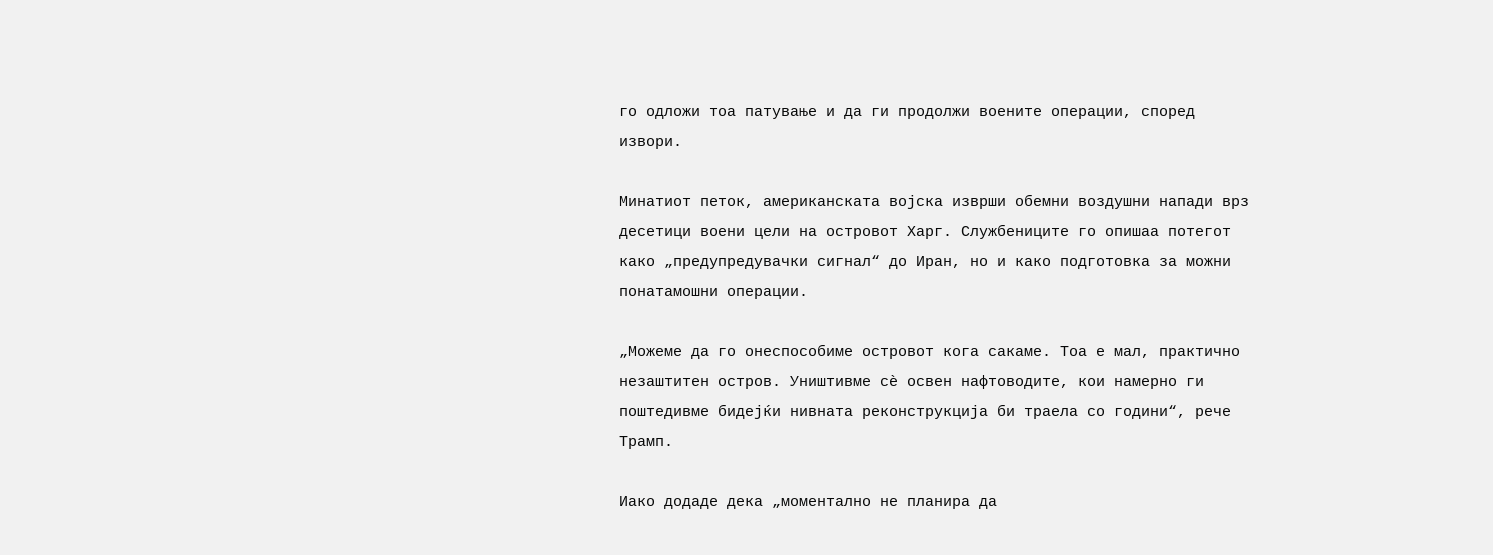го одложи тоа патување и да ги продолжи воените операции, според извори.

Минатиот петок, американската војска изврши обемни воздушни напади врз десетици воени цели на островот Харг. Службениците го опишаа потегот како „предупредувачки сигнал“ до Иран, но и како подготовка за можни понатамошни операции.

„Можеме да го онеспособиме островот кога сакаме. Тоа е мал, практично незаштитен остров. Уништивме сè освен нафтоводите, кои намерно ги поштедивме бидејќи нивната реконструкција би траела со години“, рече Трамп.

Иако додаде дека „моментално не планира да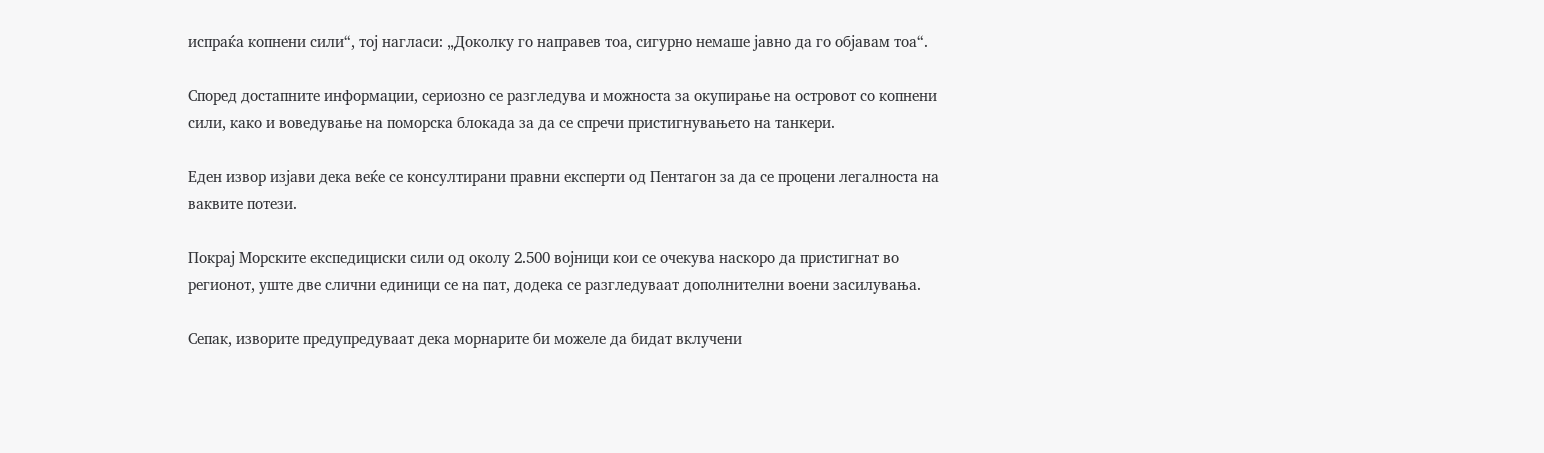испраќа копнени сили“, тој нагласи: „Доколку го направев тоа, сигурно немаше јавно да го објавам тоа“.

Според достапните информации, сериозно се разгледува и можноста за окупирање на островот со копнени сили, како и воведување на поморска блокада за да се спречи пристигнувањето на танкери.

Еден извор изјави дека веќе се консултирани правни експерти од Пентагон за да се процени легалноста на ваквите потези.

Покрај Морските експедициски сили од околу 2.500 војници кои се очекува наскоро да пристигнат во регионот, уште две слични единици се на пат, додека се разгледуваат дополнителни воени засилувања.

Сепак, изворите предупредуваат дека морнарите би можеле да бидат вклучени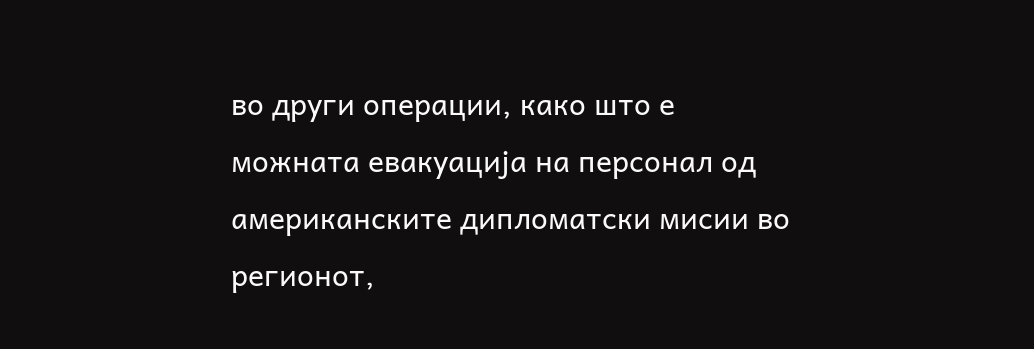во други операции, како што е можната евакуација на персонал од американските дипломатски мисии во регионот,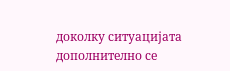доколку ситуацијата дополнително се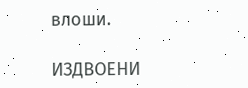влоши.

ИЗДВОЕНИ